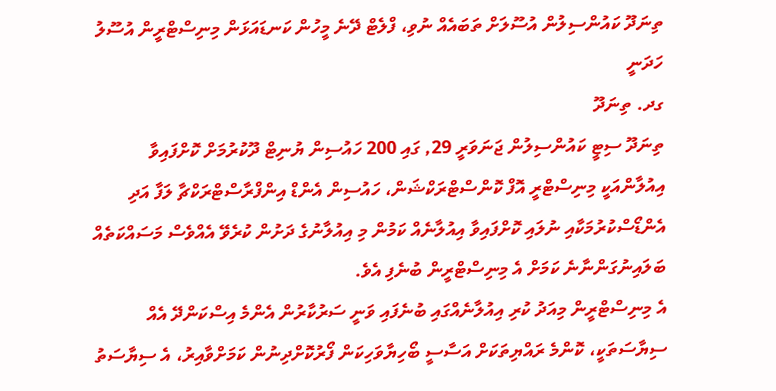ތިނަދޫ ކައުންސިލުން އުސޫލަށް ތަބައެއް ނުވި، ފްލެޓް ދޭނެ މީހުން ކަނޑައަޅަން މިނިސްޓްރީން އުސޫލު ހަދަނީ
ގދ. ތިނަދޫ
ތިނަދޫ ސިޓީ ކައުންސިލުން ޖަނަވަރީ 29, ގައި 200 ހައުސިން ޔުނިޓް ދޫކުރުމަށް ކޮށްފައިވާ އިއުލާންއަކީ މިނިސްޓްރީ އޮފް ކޮންސްޓްރަކްޝަން، ހައުސިން އެންޑް އިންފްރާސްޓްރަކްޗާ ލަފާ އަދި އެންޑޯސްކުރުމަކާއި ނުލައި ކޮށްފައިވާ އިއުލާނެއް ކަމުން މި އިއުލާނުގެ ދަށުން ކުރެވޭ އެއްވެސް މަސައްކަތެއް ބަލައިނުގަންނާނެ ކަމަށް އެ މިނިސްޓްރީން ބުނެފި އެވެ.
އެ މިނިސްޓްރީން މިއަދު ކުރި އިއުލާނެއްގައި ބުނެފައި ވަނީ ސަރުކާރުން އެންމެ އިސްކަންދޭ އެއް ސިޔާސަތަކީ، ކޮންމެ ރައްޔިތަކަށް އަސާސީ ބޯހިޔާވަހިކަން ފޯރުކޮށްދިނުން ކަމަށްވާއިރު، އެ ސިޔާސަތު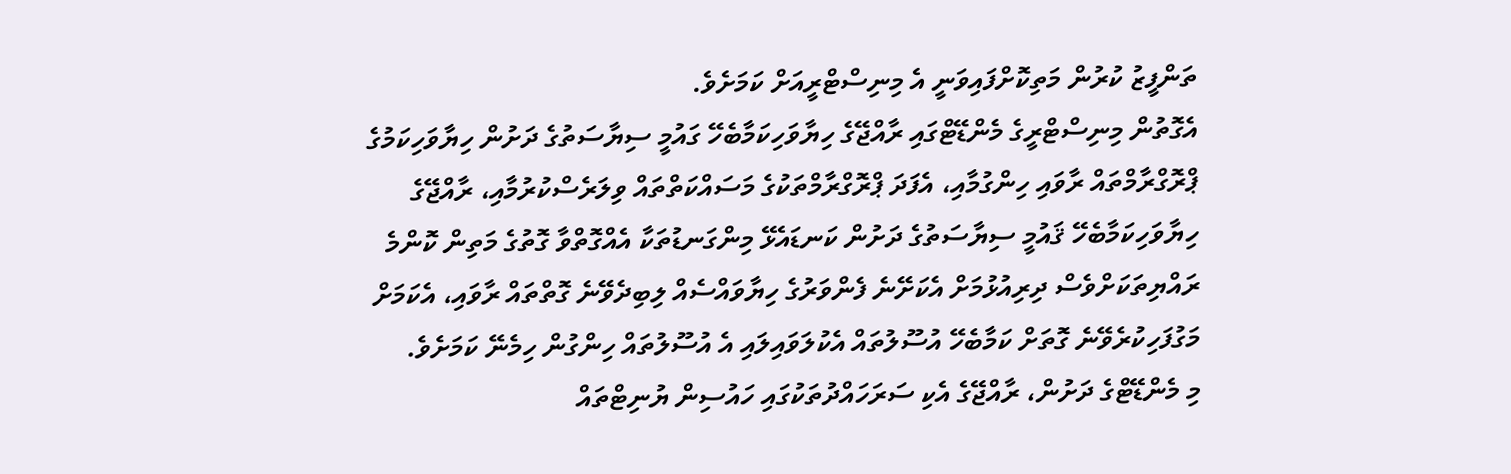ތަންފީޒު ކުރުން މަތިކޮށްފައިވަނީ އެ މިނިސްޓްރީއަށް ކަމަށެވެ.
އެގޮތުން މިނިސްޓްރީގެ މެންޑޭޓްގައި ރާއްޖޭގެ ހިޔާވަހިކަމާބެހޭ ގައުމީ ސިޔާސަތުގެ ދަށުން ހިޔާވަހިކަމުގެ ޕްރޮގްރާމްތައް ރާވައި ހިންގުމާއި، އެފަދަ ޕްރޮގްރާމްތަކުގެ މަސައްކަތްތައް ވިލަރެސްކުރުމާއި، ރާއްޖޭގެ ހިޔާވަހިކަމާބެހޭ ޤައުމީ ސިޔާސަތުގެ ދަށުން ކަނޑައެޅޭ މިންގަނޑުތަކާ އެއްގޮތްވާ ގޮތުގެ މަތިން ކޮންމެ ރައްޔިތަކަށްވެސް ދިރިއުޅުމަށް އެކަށޭނެ ފެންވަރުގެ ހިޔާވައްސެއް ލިބިދެވޭނެ ގޮތްތައް ރާވައި، އެކަމަށް މަގުފަހިކުރެވޭނެ ގޮތަށް ކަމާބެހޭ އުސޫލުތައް އެކުލަވައިލައި އެ އުސޫލުތައް ހިންގުން ހިމެނޭ ކަމަށެވެ.
މި މެންޑޭޓްގެ ދަށުން، ރާއްޖޭގެ އެކި ސަރަހައްދުތަކުގައި ހައުސިން ޔުނިޓްތައް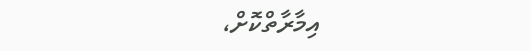އިމާރާތްކޮށް،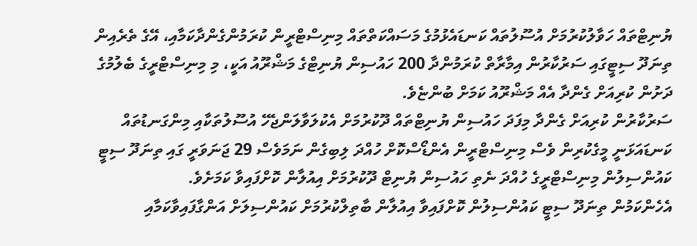ޔުނިޓްތައް ހަވާލުކުރުމަށް އުސޫލުތައް ކަނޑައެޅުމުގެ މަސައްކަތްތައް މިނިސްޓްރީން ކުރަމުންގެންދާކަމާއި، އޭގެ ތެރެއިން ތިނަދޫ ސިޓީގައި ސަރުކާރުން އިމާރާތް ކުރަމުންދާ 200 ހައުސިން ޔުނިޓްގެ މަޝްރޫއު އަކީ، މި މިނިސްޓްރީގެ ބެލުމުގެ ދަށުން ކުރިއަށް ގެންދާ އެއް މަޝްރޫއު ކަމަށް ބުންޏެވެ.
ސަރުކާރުން ކުރިއަށް ގެންދާ މިފަދަ ހައުސިން ޔުނިޓްތައް ދޫކުރުމަށް އެކުލަވާލަންޖެހޭ އުސޫލުތަކާއި މިންގަނޑުތައް ކަނޑައަޅަނީ މީގެކުރިން ވެސް މިނިސްޓްރީން އެންޑޯސްކޮށް ހުއްދަ ލިބިގެން ނަމަވެސް 29 ޖަނަވަރީ ގައި ތިނަދޫ ސިޓީ ކައުންސިލުން މިނިސްޓްރީގެ ހުއްދަ ނެތި ހައުސިން ޔުނިޓް ދޫކުރުމަށް އިއުލާން ކޮށްފައިވާ ކަމަށެވެ.
އެހެންކަމުން ތިނަދޫ ސިޓީ ކައުންސިލުން ކޮށްފައިވާ އިއުލާން ބާތިލްކުރުމަށް ކައުންސިލަށް އަންގާފައިވާކަމާއި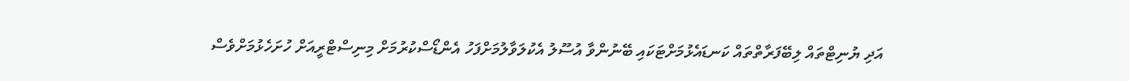އަދި ޔުނިޓްތައް ލިބޭފަރާތްތައް ކަނޑައެޅުމަށްޓަކައި ބޭނުންވާ އުސޫލު އެކުލަވާލުމަށްފަހު އެންޑޯސްކުރުމަށް މިނިސްޓްރީއަށް ހުށަހެޅުމަށްވެސް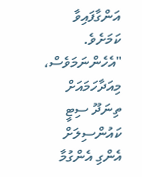އަންގާފައިވާ ކަމަށެވެ.
"އެހެންނަމަވެސް، މިއަދާހަމައަށް ތިނަދޫ ސިޓީ ކައުންސިލަށް އެންގި އެންގުމާ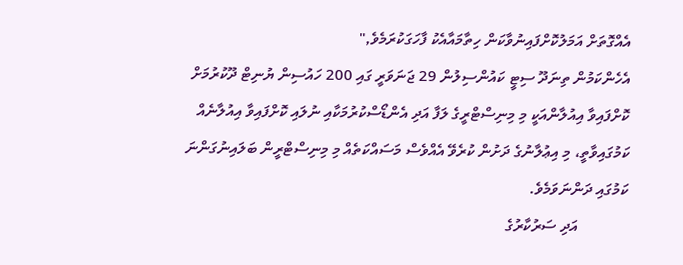އެއްގޮތަށް އަމަލުކޮށްފައިނުވާކަން ހިތާމައާއެކު ފާހަގަކުރަމެވެ,"
އެހެންކަމުން ތިނަދޫ ސިޓީ ކައުންސިލުން 29 ޖަނަވަރީ ގައި 200 ހައުސިން ޔުނިޓް ދޫކުރުމަށް ކޮށްފައިވާ އިއުލާންއަކީ މި މިނިސްޓްރީގެ ލަފާ އަދި އެންޑޯސްކުރުމަކާއި ނުލައި ކޮށްފައިވާ އިއުލާނެއް ކަމުގައިވާތީ، މި އިޢުލާނުގެ ދަށުން ކުރެވޭ އެއްވެސް މަސައްކަތެއް މި މިނިސްޓްރީން ބަލައިނުގަންނަ ކަމުގައި ދަންނަވަމެވެ.
             އަދި ސަރުކާރުގެ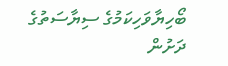ބޯހިޔާވަހިކަމުގެ ސިޔާސަތުގެ ދަށުން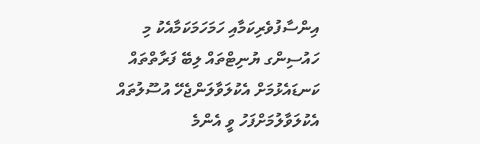އިންސާފުވެރިކަމާއި ހަމަހަމަކަމާއެކު މި ހައުސިންގ ޔުނިޓްތައް ލިބޭ ފަރާތްތައް ކަނޑައެޅުމަށް އެކުލަވާލަންޖެހޭ އުސޫލުތައް އެކުލަވާލުމަށްފަހު ވީ އެންމެ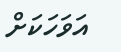އަވަހަކަށް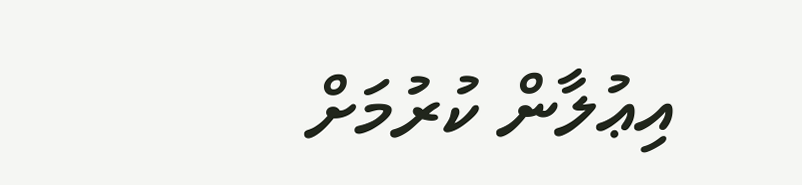އިޢުލާން ކުރުމަށް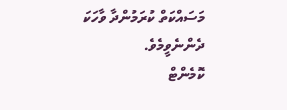މަސައްކަތް ކުރަމުންދާ ވާހަކަ ދެންނެވީމެވެ.
ކޮމެންޓް